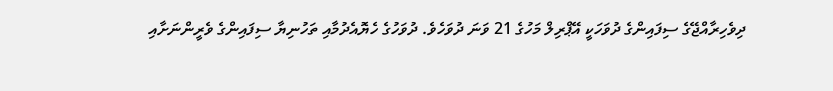ދިވެހިރާއްޖޭގެ ސިފައިންގެ ދުވަހަކީ އޭޕްރިލް މަހުގެ 21 ވަނަ ދުވަހެވެ. ދުވަހުގެ ހެޔޮއެދުމާއި ތަހުނިޔާ ސިފައިންގެ ވެރީންނަށާއި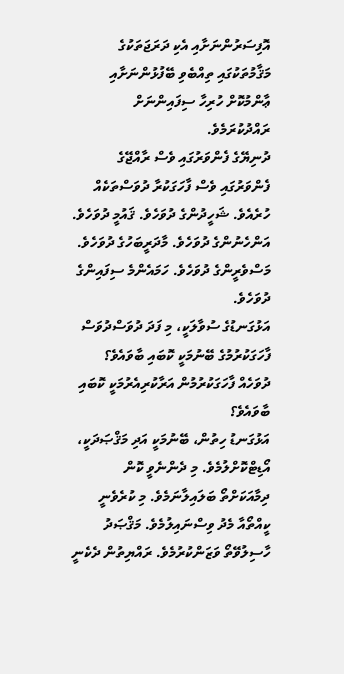އޮފިސަރުންނަށާއި އެކި ދަރަޖަތަކުގެ މަޤާމުތަކުގައި ތިއްބެވި ބޭފުޅުންނަށާއި ޢާންމުކޮށް ހުރިހާ ސިފައިންނަށް ރައްދުކުރަމެވެ.
ދުނިޔޭގެ ފެންވަރުގައި ވެސް ރާއްޖޭގެ ފެންވަރުގައި ވެސް ފާހަގަކުރާ ދުވަސްތަކެއް ހުރެއެވެ. ޝަހީދުންގެ ދުވަހެވެ. ޤައުމީ ދުވަހެވެ. އަންހެނުންގެ ދުވަހެވެ. މާދަރީބަހުގެ ދުވަހެވެ. މަސްވެރީންގެ ދުވަހެވެ. ހަމައެންމެ ސިފައިންގެ ދުވަހެވެ.
އަޅުގަނޑުގެ ސުވާލަކީ، މި ފަދަ ދުވަސްދުވަސް ފާހަގަކުރުމުގެ ބޭނުމަކީ ކޮބައި ބާވައެވެ؟ ދުވަހެއް ފާހަގަކުރުމުން އަރާކުރިއެރުމަކީ ކޮބައި ބާވައެވެ؟
އަޅުގަނޑު ހިތުން، ބޭނުމަކީ އަދި މަޤްޞަދަކީ، އޯޑިޓްކޮށްލުމެވެ. މި ދެންނެވީ ކޮން ދިމާއަކަށްތޯ ބަލައިލާނަމެވެ. މި ކުރެވެނީ ކީއްތޯއާ މެދު ވިސްނައިލުމެވެ. މަޤްޞަދު ހާސިލުވޭތޯ ވަޒަންކުރުމެވެ. ރައްޔިތުން ދެކެނީ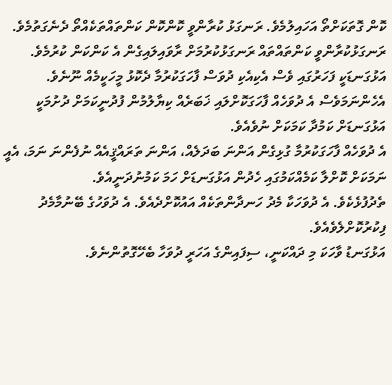ކޮން ގޮތަކަށްތޯ އަހައިލުމެވެ. ރަނގަޅު ކުރާންވީ ކޮންކޮން ކަންތައްތަކެއްތޯ ދެނެގަތުމެވެ. ރަނގަޅުކުރާންވީ ކަންތައްތައް ރަނގަޅުކުރުމަށް ރާވައިލައިގެން އެ ކަންކަން ކުރުމެވެ.
އަޅުގަނޑަކީ ފަހަރުގައި ވެސް އެކިއެކި ދުވަސް ފާހަގަކުރުމާ ދެކޮޅު މީހަކީމެއް ނޫނެވެ. އެހެންނަމަވެސް އެ ދުވަހެއް ފާހަގަކޮށްލައި ޚަބަރެއް ކިޔާލުމުން ފުދުނީކަމަށް ދުށުމަކީ އަޅުގަނޑަށް ކަމުދާ ކަމަކަށް ނުވެއެވެ.
އެ ދުވަހެއް ފާހަގަކުރުމާ ގުޅިގެން އަންނަ ބަދަލެއް، އަންނަ ތަރައްޤީއެއް ނުފެންނަ ނަމަ، އެއީ ނަމަކަށް ކޮށްލާ ކަމެއްކަމުގައި ހެދުން އަޅުގަނޑަށް ހަމަ ކަމުނުދަނީއެވެ.
ތެދުފުޅެކެވެ. އެ ދުވަހަކާ މެދު ހަނދާންތަކެއް އައުކޮށްދެއެވެ. އެ ދުވަހުގެ ބޭނުމާމެދު ފިކުރުކޮށްލެވެއެވެ.
އަޅުގަނޑު ވާހަކަ މި ދައްކަނީ، ސިފައިންގެ އަހަރީ ދުވަހާ ބެހޭގޮތުންނެވެ.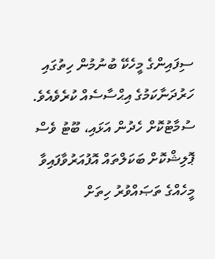ސިފައިންގެ މީހެކޭ ބުނުމުން ހިތުގައި ހަރުދަނާކަމުގެ އިޙްސާސެއް ކުރެވެއެވެ. ސުމާޓުކޮށް ހެދުން އަޅައި، ބޫޓު ވެސް ޕޮލިޝްކޮށް ބަކަލްތައް އޮފުއަރުވާފައިވާ މީހެއްގެ ތަޞައްވުރު ހިތަށް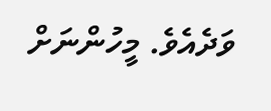ވަދެއެވެ. މީހުންނަށް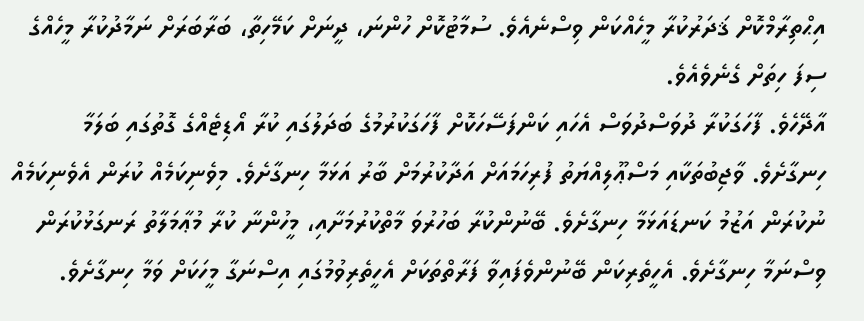އިޙްތިރާމްކޮށް ޤަދަރުކުރާ މީހެއްކަން ވިސްނެއެވެ. ސުމާޓުކޮށް ހުންނަ، ދީނަށް ކަމޭހިތާ، ބަރާބަރަށް ނަމާދުކުރާ މީހެއްގެ ސިފަ ހިތަށް ގެނެވެއެވެ.
އާދޭހެވެ. ފާހަގަކުރާ ދުވަސްދުވަސް އެހައި ކަންފަސޭހަކޮށް ފާހަގަކުރުމުގެ ބަދަލުގައި ކުރާ އޯޑިޓެއްގެ ގޮތުގައި ބަލަމާ ހިނގާށެވެ. ވާޖިބުތަކާއި މަސްޢޫލިއްޔަތު ފުރިހަމައަށް އަދާކުރުމަށް ބާރު އަޅަމާ ހިނގާށެވެ. މިވެނިކަމެއް ކުރަން އެވެނިކަމެއް ނުކުރަން އަޒުމު ކަނޑައަޅަމާ ހިނގާށެވެ. ބޭނުންކުރާ ބަހުރުވަ މާތްކުރުމަށާއި، މީހުންނާ ކުރާ މުޢާމަލާތު ރަނގަޅުކުރަން ވިސްނަމާ ހިނގާށެވެ. އެހީތެރިކަން ބޭނުންވެފައިވާ ފަރާތްތަކަށް އެހީތެރިވުމުގައި އިސްނަގާ މީހަކަށް ވަމާ ހިނގާށެވެ.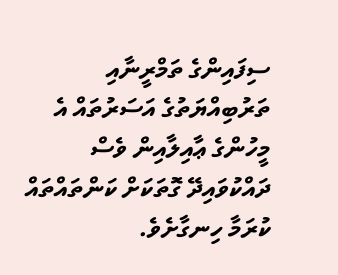ސިފައިންގެ ތަމްރީނާއި ތަރުބިއްޔަތުގެ އަސަރުތައް އެ މީހުންގެ ޢާއިލާއިން ވެސް ދައްކުވައިދޭ ގޮތަކަށް ކަންތައްތައް ކުރަމާ ހިނގާށެވެ.